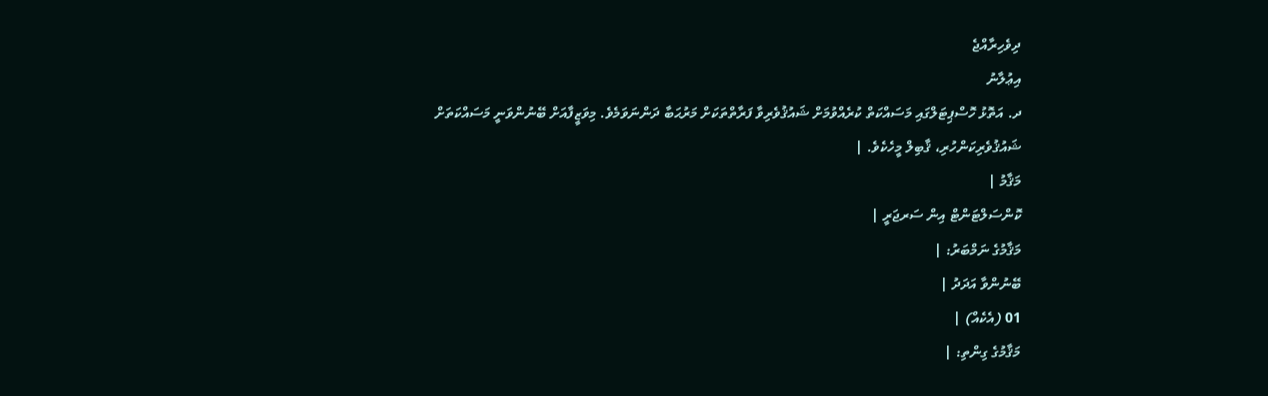ދިވެހިރާއްޖެ
އިޢުލާނު
ދ. އަތޮޅު ހޮސްޕިޓަލްގައި މަސައްކަތް ކުރެއްވުމަށް ޝައުޤުވެރިވާ ފަރާތްތަކަށް މަރުޙަބާ ދަންނަވަމެވެ. މިވަޒީފާއަށް ބޭނުންވަނީ މަސައްކަތަށް ޝައުޤުވެރިކަންހުރި، ޤާބިލް މީހެކެވެ. |
މަޤާމު |
ކޮންސަލްޓަންޓް އިން ސަރޖަރީ |
މަޤާމުގެ ނަމްބަރު: |
ބޭނުންވާ އަދަދު |
01 (އެކެއް) |
މަޤާމުގެ ގިންތި: |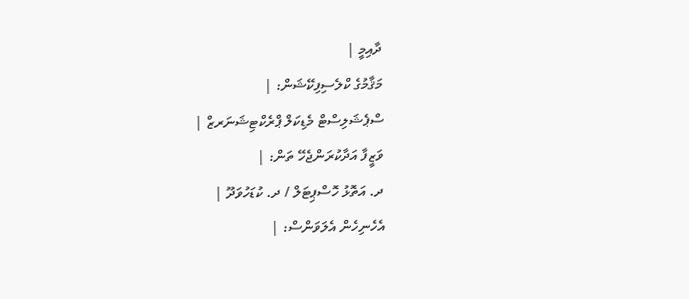ދާއިމީ |
މަޤާމުގެ ކްލެސިފިކޭޝަން: |
ސްޕެޝަލިސްޓް މެޑިކަލް ޕްރެކްޓިޝަނަރޒް |
ވަޒީފާ އަދާކުރަންޖެހޭ ތަން: |
ދ. އަތޮޅު ހޮސްޕިޓަލް / ދ. ކުޑަހުވަދޫ |
އެހެނިހެން އެލަވަންސް: |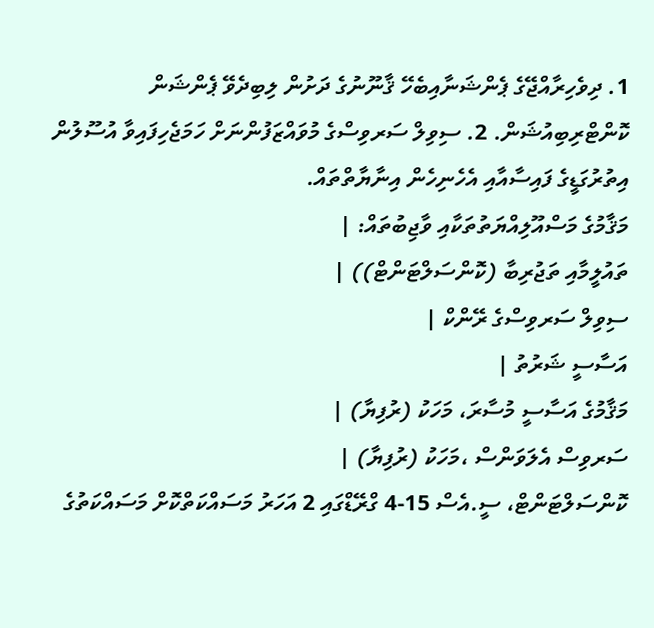1. ދިވެހިރާއްޖޭގެ ޕެންޝަނާއިބެހޭ ޤާނޫނުގެ ދަށުން ލިބިދެވޭ ޕެންޝަން ކޮންޓްރިބިއުޝަން. 2. ސިވިލް ސަރވިސްގެ މުވައްޒަފުންނަށް ހަމަޖެހިފައިވާ އުސޫލުން އިތުރުގަޑީގެ ފައިސާއާއި އެހެނިހެން އިނާޔާތްތައް.
މަޤާމުގެ މަސްއޫލިއްޔަތުތަކާއި ވާޖިބުތައް: |
ތައުލީމާއި ތަޖުރިބާ (ކޮންސަލްޓަންޓް)) |
ސިވިލް ސަރވިސްގެ ރޭންކް |
އަސާސީ ޝަރުތު |
މަޤާމުގެ އަސާސީ މުސާރަ، މަހަކު (ރުފިޔާ) |
ސަރވިސް އެލަވަންސް ،މަހަކު (ރުފިޔާ) |
ކޮންސަލްޓަންޓް، ސީ.އެސް 15-4 ގްރޭޑްގައި 2 އަހަރު މަސައްކަތްކޮށް މަސައްކަތުގެ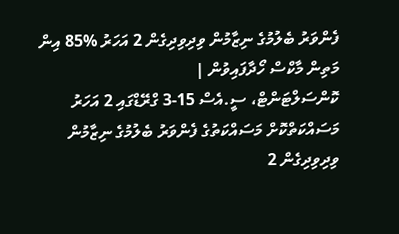ފެންވަރު ބެލުމުގެ ނިޒާމުން ވިދިވިދިގެން 2 އަހަރު %85 އިން މަތިން މާކްސް ހޯދާފައިވުން |
ކޮންސަލްޓަންޓް، ސީ.އެސް 15-3 ގްރޭޑްގައި 2 އަހަރު މަސައްކަތްކޮށް މަސައްކަތުގެ ފެންވަރު ބެލުމުގެ ނިޒާމުން ވިދިވިދިގެން 2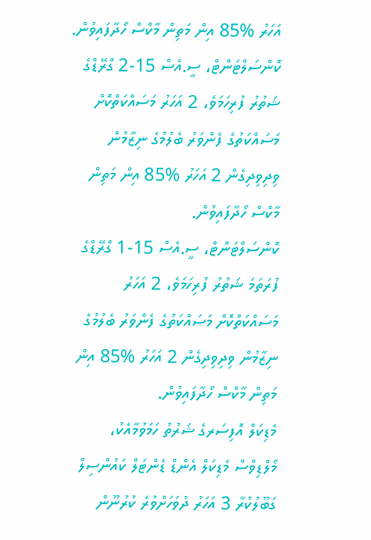އަހަރު %85 އިން މަތިން މާކްސް ހޯދާފައިވުން.
ކޮންސަލްޓަންޓް، ސީ.އެސް 15-2 ގްރޭޑްގެ ޝަތުރު ފުރިހަމަވެ، 2 އަހަރު މަސައްކަތްކޮށް މަސައްކަތުގެ ފެންވަރު ބެލުމުގެ ނިޒާމުން ވިދިވިދިގެން 2 އަހަރު %85 އިން މަތިން މާކްސް ހޯދާފައިވުން.
ކޮންސަލްޓަންޓް، ސީ.އެސް 15-1 ގްރޭޑްގެ ފުރަތަމަ ޝަތުރު ފުރިހަމަވެ، 2 އަހަރު މަސައްކަތްކޮށް މަސައްކަތުގެ ފެންވަރު ބެލުމުގެ ނިޒާމުން ވިދިވިދިގެން 2 އަހަރު %85 އިން މަތިން މާކްސް ހޯދާފައިވުން.
މެޑިކަލް އޮފިސަރގެ ޝަރުތު ހަމަވުމާއެކު، މޯލްޑިވްސް މެޑިކަލް އެންޑް ޑެންޓަލް ކައުންސިލް ގަބޫލުކުރާ 3 އަހަރު ދުވަހަށްވުރެ ކުރުނޫން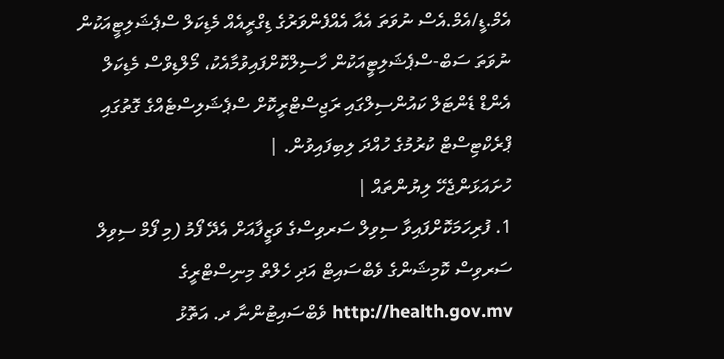އެމް.ޑީ/އެމް.އެސް ނުވަތަ އެއާ އެއްފެންވަރުގެ ޑިގްރީއެއް މެޑިކަލް ސްޕެޝަލިޓީއަކުން ނުވަތަ ސަބް-ސްޕެޝަލިޓީއަކުން ހާސިލްކޮށްފައިވުމާއެކު، މޯލްޑިވްސް މެޑިކަލް އެންޑް ޑެންޓަލް ކައުންސިލްގައި ރަޖިސްޓްރީކޮށް ސްޕެޝަލިސްޓެއްގެ ގޮތުގައި ޕްރެކްޓިސްޓް ކުރުމުގެ ހުއްދަ ލިބިފައިވުން. |
ހުށައަޅަންޖެހޭ ލިޔުންތައް |
1. ފުރިހަމަކޮށްފައިވާ ސިވިލް ސަރވިސްގެ ވަޒީފާއަށް އެދޭ ފޯމު (މި ފޯމް ސިވިލް ސަރވިސް ކޮމިޝަންގެ ވެބްސައިޓް އަދި ހެލްތް މިނިސްޓްރީގެ http://health.gov.mv ވެބްސައިޓުންނާ ދ. އަތޮޅު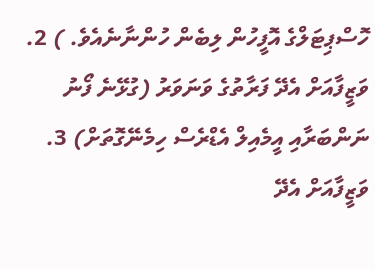ހޮސްޕިޓަލްގެ އޮފީހުން ލިބެން ހުންނާނެއެވެ. ) 2. ވަޒީފާއަށް އެދޭ ފަރާތުގެ ވަނަވަރު (ގުޅޭނެ ފޯނު ނަންބަރާއި އީމެއިލް އެޑްރެސް ހިމެނޭގޮތަށް) 3. ވަޒީފާއަށް އެދޭ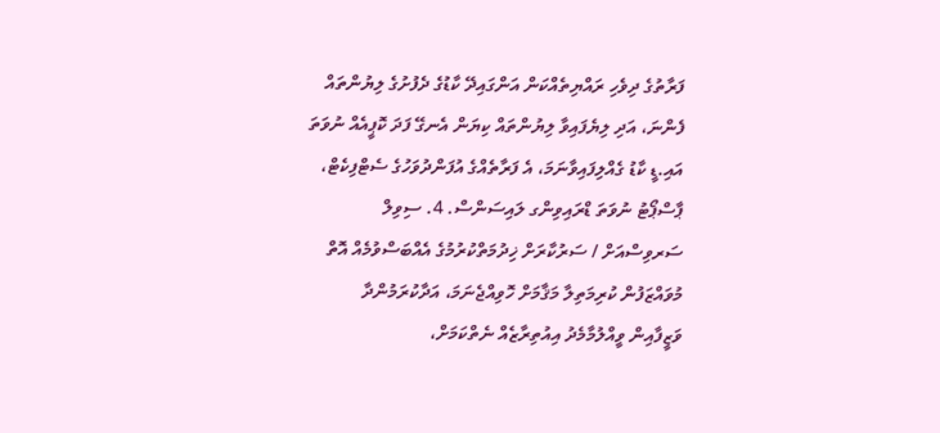ފަރާތުގެ ދިވެހި ރައްޔިތެއްކަން އަންގައިދޭ ކާޑުގެ ދެފުށުގެ ލިޔުންތައް ފެންނަ، އަދި ލިޔެފައިވާ ލިޔުންތައް ކިޔަން އެނގޭ ފަދަ ކޮޕީއެއް ނުވަތަ އައި.ޑީ ކާޑު ގެއްލިފައިވާނަމަ، އެ ފަރާތެއްގެ އުފަންދުވަހުގެ ސެޓްފިކެޓް، ޕާސްޕޯޓު ނުވަތަ ޑްރައިވިންގ ލައިސަންސް. 4. ސިވިލް ސަރވިސްއަށް / ސަރުކާރަށް ޚިދުމަތްކުރުމުގެ އެއްބަސްވުމެއް އޮތް މުވައްޒަފުން ކުރިމަތިލާ މަޤާމަށް ހޮވިއްޖެނަމަ، އަދާކުރަމުންދާ ވަޒީފާއިން ވީއްލުމާމެދު އިއުތިރާޒެއް ނެތްކަމަށް،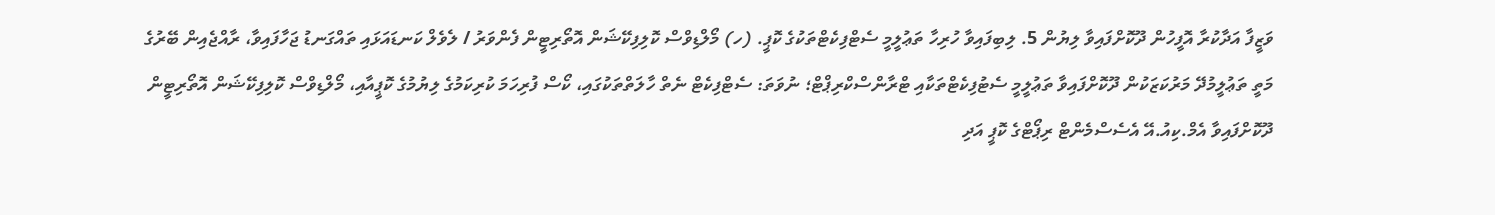ވަޒީފާ އަދާކުރާ އޮފީހުން ދޫކޮށްފައިވާ ލިޔުން 5. ލިބިފައިވާ ހުރިހާ ތަޢުލީމީ ސެޓްފިކެޓްތަކުގެ ކޮޕީ. (ހ) މޯލްޑިވްސް ކޮލިފިކޭޝަން އޮތޯރިޓީން ފެންވަރު / ލެވެލް ކަނޑައަޅައި ތައްގަނޑު ޖަހާފައިވާ، ރާއްޖެއިން ބޭރުގެ މަތީ ތަޢުލީމުދޭ މަރުކަޒަކުން ދޫކޮށްފައިވާ ތަޢުލީމީ ސެޓުފިކެޓްތަކާއި ޓްރާންސްކްރިޕްޓް؛ ނުވަތަ: ސެޓްފިކެޓް ނެތް ހާލަތްތަކުގައި، ކޯސް ފުރިހަމަ ކުރިކަމުގެ ލިޔުމުގެ ކޮޕީއާއި، މޯލްޑިވްސް ކޮލިފިކޭޝަން އޮތޯރިޓީން ދޫކޮށްފައިވާ އެމް.ކިއު.އޭ އެސެސްމެންޓް ރިޕޯޓްގެ ކޮޕީ އަދި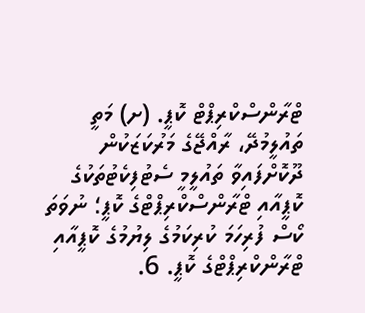ޓްރާންސްކްރިޕްޓް ކޮޕީ. (ށ) މަތީ ތައުލީމުދޭ، ރާއްޖޭގެ މަރުކަޒަކުން ދޫކޮށްފައިވާ ތައުލީމީ ސެޓުފިކެޓުތަކުގެ ކޮޕީއާއި ޓްރާންސްކްރިޕްޓްގެ ކޮޕީ؛ ނުވަތަ ކޯސް ފުރިހަމަ ކުރިކަމުގެ ލިޔުމުގެ ކޮޕީއާއި ޓްރާންކްރިޕްޓްގެ ކޮޕީ. 6.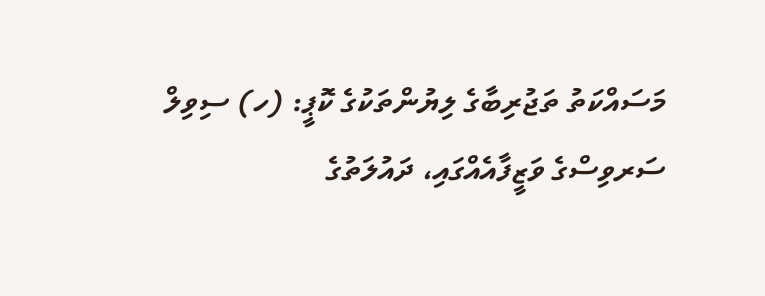މަސައްކަތު ތަޖުރިބާގެ ލިޔުންތަކުގެ ކޮޕީ: (ހ) ސިވިލް ސަރވިސްގެ ވަޒީފާއެއްގައި، ދައުލަތުގެ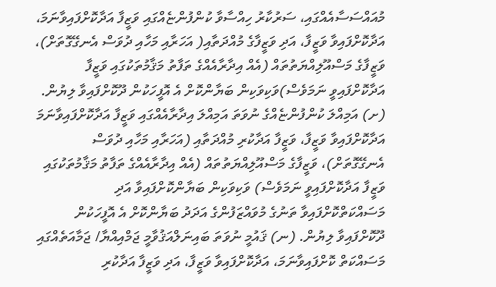މުއައްސަސާއެއްގައި، ސަރުކާރު ހިއްސާވާ ކުންފުންޏެއްގައި ވަޒީފާ އަދާކޮށްފައިވާނަމަ، އަދާކޮށްފައިވާ ވަޒީފާ، އަދި ވަޒީފާގެ މުއްދަތާއި( އަހަރާއި މަހާއި ދުވަސް އެނގޭގޮތަށް)، ވަޒީފާގެ މަސްއޫލިއްޔަތުތައް (އެއް އިދާރާއެއްގެ ތަފާތު މަޤާމުތަކުގައި ވަޒީފާ އަދާކޮށްފައިވީ ނަމަވެސް)ވަކިވަކިން ބަޔާންކޮށް އެ އޮފީހަކުން ދޫކޮށްފައިވާ ލިޔުން. (ށ) އަމިއްލަ ކުންފުންޏެއްގެ ނުވަތަ އަމިއްލަ އިދާރާއެއްގައި ވަޒީފާ އަދާކޮށްފައިވާނަމަ އަދާކޮށްފައިވާ ވަޒީފާ، ވަޒީފާ އަދާކުރި މުއްދަތާއި (އަހަރާއި މަހާއި ދުވަސް އެނގޭގޮތަށް)، ވަޒީފާގެ މަސްއޫލިއްޔަތުތައް (އެއް އިދާރާއެއްގެ ތަފާތު މަޤާމުތަކުގައި ވަޒީފާ އަދާކޮށްފައިވީ ނަމަވެސް) ވަކިވަކިން ބަޔާންކޮށްފައިވާ އަދި މަސައްކަތްކޮށްފައިވާ ތަނުގެ މުވައްޒަފުންގެ އަދަދު ބަޔާންކޮށް އެ އޮފީހަކުން ދޫކޮށްފައިވާ ލިޔުން. (ނ) ޤައުމީ ނުވަތަ ބައިނަލްއަޤުވާމީ ޖަމްއިއްޔާ/ ޖަމާއަތެއްގައި މަސައްކަތް ކޮށްފައިވާނަމަ، އަދާކޮށްފައިވާ ވަޒީފާ، އަދި ވަޒީފާ އަދާކުރި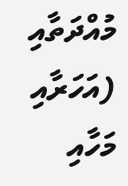މުއްދަތާއި (އަހަރާއި މަހާއި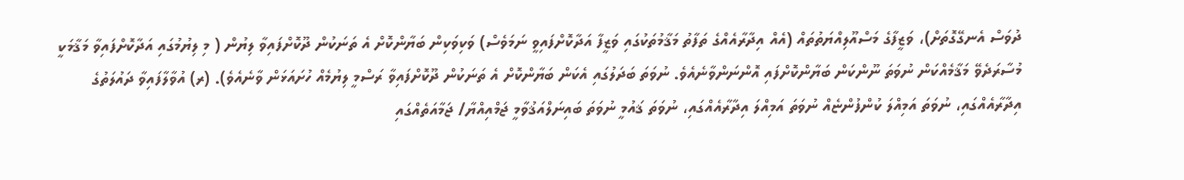ދުވަސް އެނގޭގޮތަށް)، ވަޒީފާގެ މަސްއޫލިއްޔަތުތައް (އެއް އިދާރާއެއްގެ ތަފާތު މަޤާމުތަކުގައި ވަޒީފާ އަދާކޮށްފައިވީ ނަމަވެސް) ވަކިވަކިން ބަޔާންކޮށް އެ ތަނަކުން ދޫކޮށްފައިވާ ލިޔުން ( މި ލިޔުމުގައި އަދާކޮށްފައިވާ މަޤާމަކީ މުސާރަދެވޭ މަޤާމެއްކަން ނުވަތަ ނޫންކަން ބަޔާންކޮށްފައި އޮންނަންވާނެއެވެ. ނުވަތަ ބަދަލުގައި އެކަން ބަޔާންކޮށް އެ ތަނަކުން ދޫކޮށްފައިވާ ރަސްމީ ލިޔުމެއް ހުށައަޅަން ވާނެއެވެ). (ރ) އުވާލާފައިވާ ދައުލަތުގެ އިދާރާއެއްގައި، ނުވަތަ އަމިއްލަ ކުންފުންޏެއް ނުވަތަ އަމިއްލަ އިދާރާއެއްގައި، ނުވަތަ ޤައުމީ ނުވަތަ ބައިނަލްއަޤުވާމީ ޖަމްއިއްޔާ/ ޖަމާއަތެއްގައި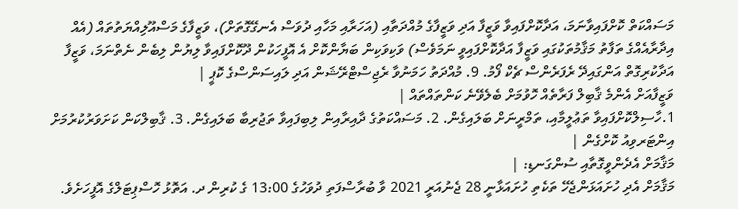މަސައްކަތް ކޮށްފައިވާނަމަ، އަދާކޮށްފައިވާ ވަޒީފާ އަދި ވަޒީފާގެ މުއްދަތާއި (އަހަރާއި މަހާއި ދުވަސް އެނގޭގޮތަށް)، ވަޒީފާގެ މަސްއޫލިއްޔަތުތައް (އެއް އިދާރާއެއްގެ ތަފާތު މަޤާމުތަކުގައި ވަޒީފާ އަދާކޮށްފައިވީ ނަމަވެސް) ވަކިވަކިން ބަޔާންކޮށް އެ އޮފީހަކުން ދޫކޮށްފައިވާ ލިޔުން ލިބެން ނެތްނަމަ، ވަޒީފާ އަދާކުރިގޮތް އަންގައިދޭ ރެފަރެންސް ޗެކް ފޯމު. 9. މުއްދަތު ހަމަނުވާ ރެޖިސްޓްރޭޝަން އަދި ލައިސަންސްގެ ކޮޕީ |
ވަޒީފާއަށް އެންމެ ޤާބިލް ފަރާތެއް ހޮވުމަށް ބެލެވޭނެ ކަންތައްތައް |
1.ހާސިލްކޮށްފައިވާ ތަޢުލީމާއި، ތަމްރީނަށް ބަލައިގެން. 2. މަސައްކަތުގެ ދާއިރާއިން ލިބިފައިވާ ތަޖުރިބާ ބަލައިގެން. 3. ޤާބިލްކަން ކަށަވަރުކުރުމަށް އިންޓަރވިއު ކޮށްގެން |
މަޤާމަށް އެދެންވީގޮތާއި ސުންގަނޑި: |
މަޤާމަށް އެދި ހުށައަޅަންޖެހޭ ތަކެތި ހުށައަޅާނީ 28 ޖެނުއަރީ 2021 ވާ ބުރާސްފަތި ދުވަހުގެ 13:00 ގެ ކުރިން ދ. އަތޮޅު ހޮސްޕިޓަލްގެ އޮފީހަށެވެ.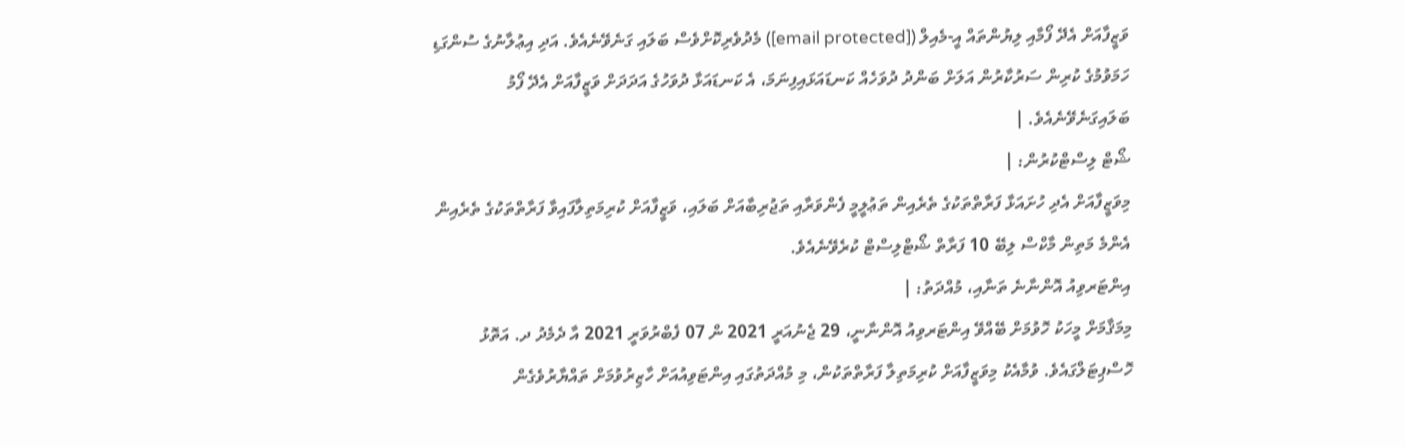ވަޒީފާއަށް އެދޭ ފޯމާއި ލިޔުންތައް އީ-މެއިލް ([email protected]) މެދުވެރިކޮށްވެސް ބަލައި ގަނެވޭނެއެވެ. އަދި އިޢުލާނުގެ ސުންގަޑި ހަމަވުމުގެ ކުރިން ސަރުކާރުން އަލަށް ބަންދު ދުވަހެއް ކަނޑައަޅައިފިނަމަ، އެ ކަނޑައަޅާ ދުވަހުގެ އަދަދަށް ވަޒީފާއަށް އެދޭ ފޯމު ބަލައިގަނެވޭނެއެވެ. |
ޝޯޓް ލިސްޓްކުރުން: |
މިވަޒީފާއަށް އެދި ހުށައަޅާ ފަރާތްތަކުގެ ތެރެއިން ތަޢުލީމީ ފެންވަރާއި ތަޖުރިބާއަށް ބަލައި، ވަޒީފާއަށް ކުރިމަތިލާފައިވާ ފަރާތްތަކުގެ ތެރެއިން އެންމެ މަތިން މާކްސް ލިބޭ 10 ފަރާތް ޝޯޓްލިސްޓް ކުރެވޭނެއެވެ.
އިންޓަރވިއު އޮންނާނެ ތަނާއި، މުއްދަތު: |
މިމަޤާމަށް މީހަކު ހޮވުމަށް ބޭއްވޭ އިންޓަރވިއު އޮންނާނީ، 29 ޖެނުއަރީ 2021 ން 07 ފެބްރުވަރީ 2021 އާ ދެމެދު ދ. އަތޮޅު ހޮސްޕިޓަލްގައެވެ. ވުމާއެކު މިވަޒީފާއަށް ކުރިމަތިލާ ފަރާތްތަކުން، މި މުއްދަތުގައި އިންޓަވިއުއަށް ހާޒިރުވުމަށް ތައްޔާރުވެގެން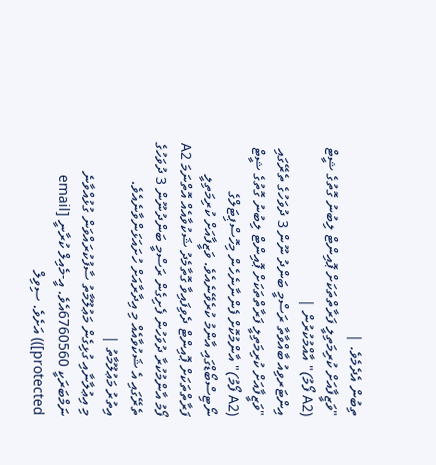ތިބުން އެދެމެވެ. |
"ވަޒީފާއަށް ކުރިމަތިލީ ފަރާތްތަކަށް ޕޮއިންޓް ލިބުނު ގޮތުގެ ޝީޓް (A2 ފޯމު)" އާއްމުކުރުން |
އިންޓަރވިއު ބާއްވާތާ ރަސްމީ ބަންދު ނޫން 3 ދުވަހުގެ ތެރޭގައި "ވަޒީފާއަށް ކުރިމަތިލީ ފަރާތްތަކަށް ޕޮއިންޓް ލިބުނު ގޮތުގެ ޝީޓް (A2 ފޯމު)" އާންމުކޮށް ފެންނާނެހެން މިހޮސްޕިޓަލްގެ ނޯޓިސްބޯޑްގައި އާންމު ކުރެވޭނެއެވެ. ވަޒީފާއަށް ކުރިމަތިލީ ފަރާތްތަކަށް ޕޮއިންޓް ދެވިފައިވާ ގޮތާމެދު ޝަކުވާއެއް އޮތްނަމަ A2 ފޯމު އާންމުކުރާ ދުވަހުން ފެށިގެން ރަސްމީ ބަންދުނޫން 3 ދުވަހުގެ ތެރޭގައި އެ ޝަކުވާއެއް މި އިދާރާއަށް ހުށައަޅަންވާނެއެވެ.
އިތުރު މަޢުލޫމާތު |
މި އިޢުލާނާއި ގުޅިގެން މަޢުލޫމާތު ސާފުކުރައްވަން ގުޅުއްވާނެ ނަމްބަރަކީ 6760560އެވެ. އީ-މެއިލް ކުރާނީ [email protected])) އަށެވެ. ސިވިލް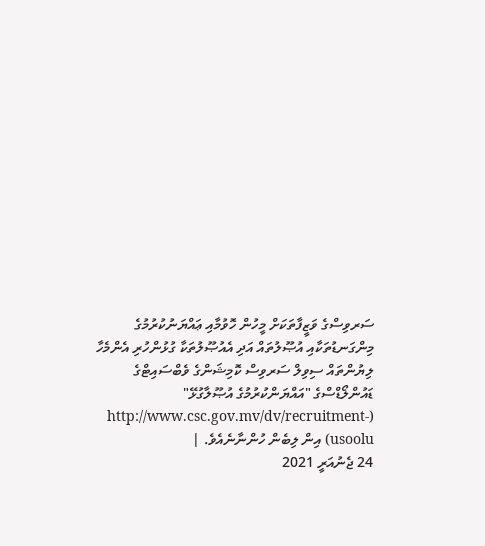ސަރވިސްގެ ވަޒީފާތަކަށް މީހުން ހޮވުމާއި ޢައްޔަނުކުރުމުގެ މިންގަނޑުތަކާއި އުޞޫލުތައް އަދި އެއުޞޫލުތަކާ ގުޅުންހުރި އެންމެހާ ލިޔުންތައް ސިވިލް ސަރވިސް ކޮމިޝަންގެ ވެބްސައިޓްގެ ޑައުންލޯޑްސްގެ "އައްޔަންކުރުމުގެ އުޞޫލާގުޅޭ" (http://www.csc.gov.mv/dv/recruitment-usoolu) އިން ލިބެން ހުންނާނެއެވެ. |
24 ޖެނުއަރީ 2021